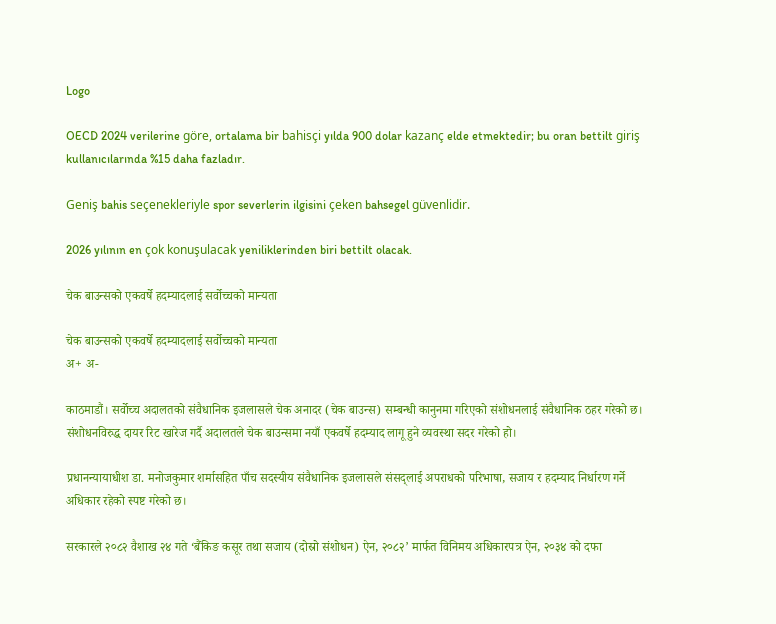Logo

OECD 2024 verilerine göre, ortalama bir bahisçi yılda 900 dolar kazanç elde etmektedir; bu oran bettilt giriş kullanıcılarında %15 daha fazladır.

Geniş bahis seçenekleriyle spor severlerin ilgisini çeken bahsegel güvenlidir.

2026 yılının en çok konuşulacak yeniliklerinden biri bettilt olacak.

चेक बाउन्सको एकवर्षे हदम्यादलाई सर्वोच्चको मान्यता

चेक बाउन्सको एकवर्षे हदम्यादलाई सर्वोच्चको मान्यता
अ+ अ-

काठमाडौं। सर्वोच्च अदालतको संवैधानिक इजलासले चेक अनादर (चेक बाउन्स) सम्बन्धी कानुनमा गरिएको संशोधनलाई संवैधानिक ठहर गरेको छ। संशोधनविरुद्ध दायर रिट खारेज गर्दै अदालतले चेक बाउन्समा नयाँ एकवर्षे हदम्याद लागू हुने व्यवस्था सदर गरेको हो।

प्रधानन्यायाधीश डा. मनोजकुमार शर्मासहित पाँच सदस्यीय संवैधानिक इजलासले संसद्लाई अपराधको परिभाषा, सजाय र हदम्याद निर्धारण गर्ने अधिकार रहेको स्पष्ट गरेको छ।

सरकारले २०८२ वैशाख २४ गते ‘बैंकिङ कसूर तथा सजाय (दोस्रो संशोधन) ऐन, २०८२’ मार्फत विनिमय अधिकारपत्र ऐन, २०३४ को दफा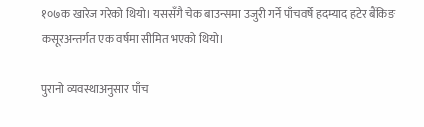१०७क खारेज गरेको थियो। यससँगै चेक बाउन्समा उजुरी गर्ने पाँचवर्षे हदम्याद हटेर बैंकिङ कसूरअन्तर्गत एक वर्षमा सीमित भएको थियो।

पुरानो व्यवस्थाअनुसार पाँच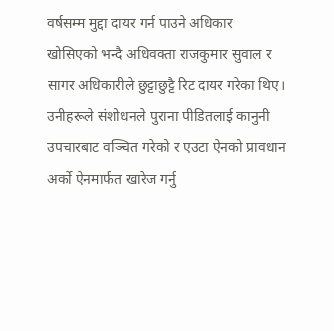वर्षसम्म मुद्दा दायर गर्न पाउने अधिकार खोसिएको भन्दै अधिवक्ता राजकुमार सुवाल र सागर अधिकारीले छुट्टाछुट्टै रिट दायर गरेका थिए। उनीहरूले संशोधनले पुराना पीडितलाई कानुनी उपचारबाट वञ्चित गरेको र एउटा ऐनको प्रावधान अर्को ऐनमार्फत खारेज गर्नु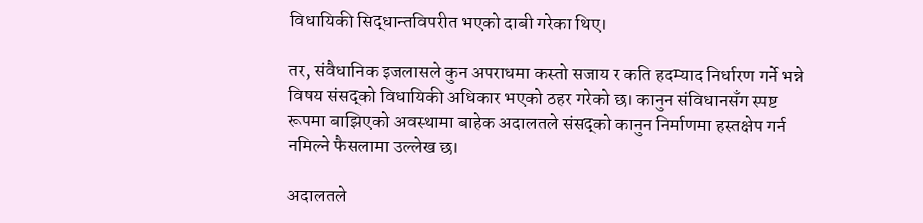विधायिकी सिद्धान्तविपरीत भएको दाबी गरेका थिए।

तर, संवैधानिक इजलासले कुन अपराधमा कस्तो सजाय र कति हदम्याद निर्धारण गर्ने भन्ने विषय संसद्को विधायिकी अधिकार भएको ठहर गरेको छ। कानुन संविधानसँग स्पष्ट रूपमा बाझिएको अवस्थामा बाहेक अदालतले संसद्को कानुन निर्माणमा हस्तक्षेप गर्न नमिल्ने फैसलामा उल्लेख छ।

अदालतले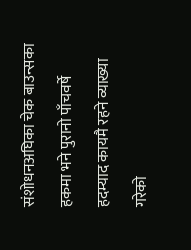संशोधनअघिका चेक बाउन्सका हकमा भने पुरानो पाँचवर्षे हदम्याद कायमै रहने व्याख्या गरेको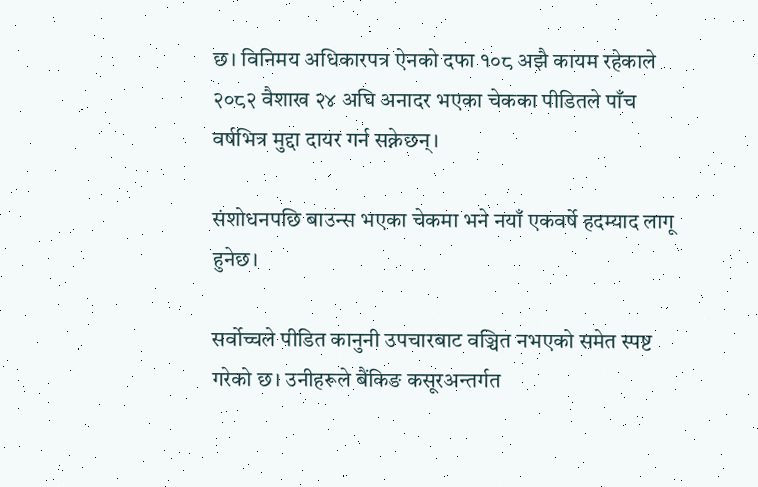छ। विनिमय अधिकारपत्र ऐनको दफा १०८ अझै कायम रहेकाले २०८२ वैशाख २४ अघि अनादर भएका चेकका पीडितले पाँच वर्षभित्र मुद्दा दायर गर्न सक्नेछन्।

संशोधनपछि बाउन्स भएका चेकमा भने नयाँ एकवर्षे हदम्याद लागू हुनेछ।

सर्वोच्चले पीडित कानुनी उपचारबाट वञ्चित नभएको समेत स्पष्ट गरेको छ। उनीहरूले बैंकिङ कसूरअन्तर्गत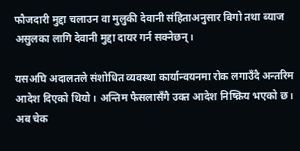फौजदारी मुद्दा चलाउन वा मुलुकी देवानी संहिताअनुसार बिगो तथा ब्याज असुलका लागि देवानी मुद्दा दायर गर्न सक्नेछन्।

यसअघि अदालतले संशोधित व्यवस्था कार्यान्वयनमा रोक लगाउँदै अन्तरिम आदेश दिएको थियो। अन्तिम फैसलासँगै उक्त आदेश निष्क्रिय भएको छ। अब चेक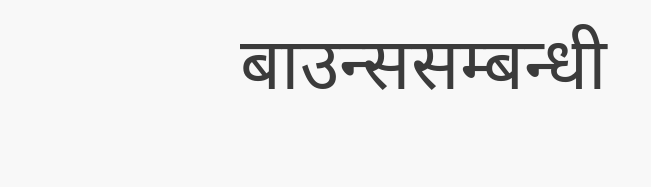बाउन्ससम्बन्धी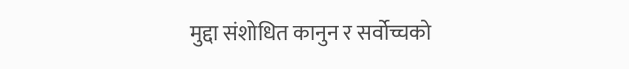मुद्दा संशोधित कानुन र सर्वोच्चको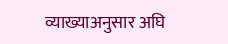व्याख्याअनुसार अघि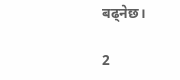बढ्नेछ।

2